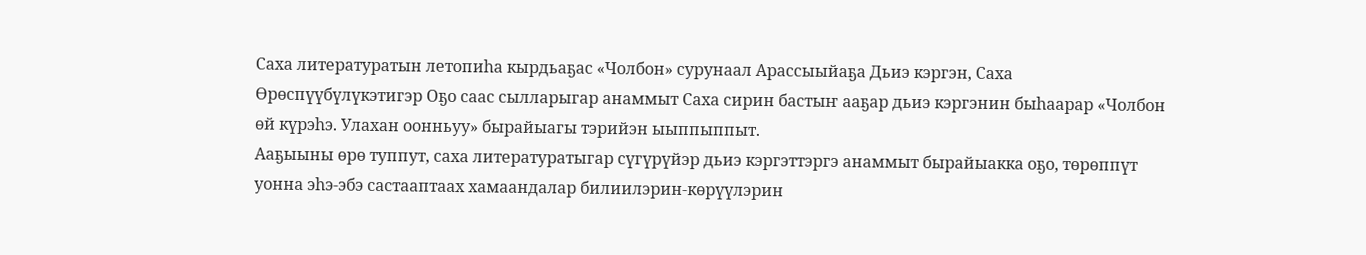Саха литературатын летопиһа кырдьаҕас «Чолбон» сурунаал Арассыыйаҕа Дьиэ кэргэн, Саха Өрөспүүбүлүкэтигэр Оҕо саас сылларыгар анаммыт Саха сирин бастыҥ ааҕар дьиэ кэргэнин быһаарар «Чолбон өй күрэһэ. Улахан оонньуу» бырайыагы тэрийэн ыыппыппыт.
Ааҕыыны өрө туппут, саха литературатыгар сүгүрүйэр дьиэ кэргэттэргэ анаммыт бырайыакка оҕо, төрөппүт уонна эһэ-эбэ састааптаах хамаандалар билиилэрин-көрүүлэрин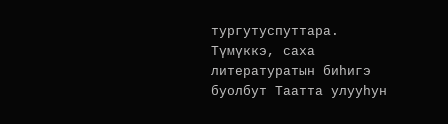тургутуспуттара. Түмүккэ, саха литературатын биһигэ буолбут Таатта улууһун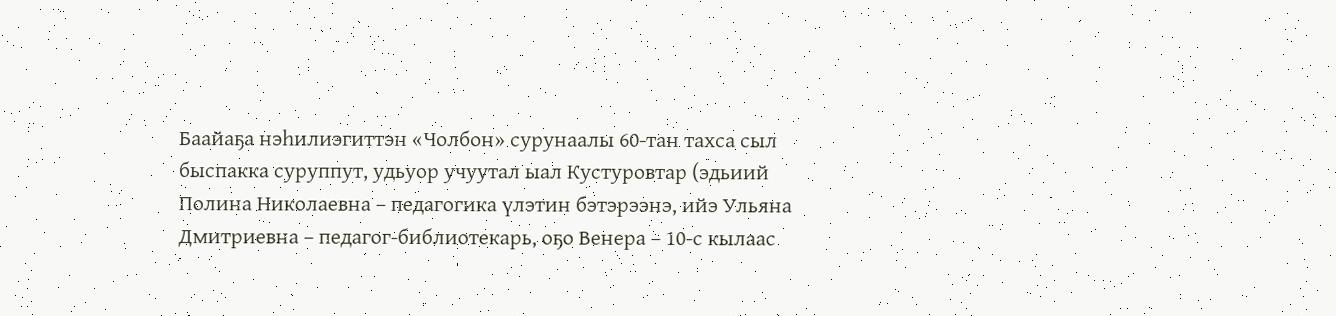Баайаҕа нэһилиэгиттэн «Чолбон» сурунаалы 60-тан тахса сыл быспакка суруппут, удьуор учуутал ыал Кустуровтар (эдьиий Полина Николаевна – педагогика үлэтин бэтэрээнэ, ийэ Ульяна Дмитриевна – педагог-библиотекарь, оҕо Венера – 10-с кылаас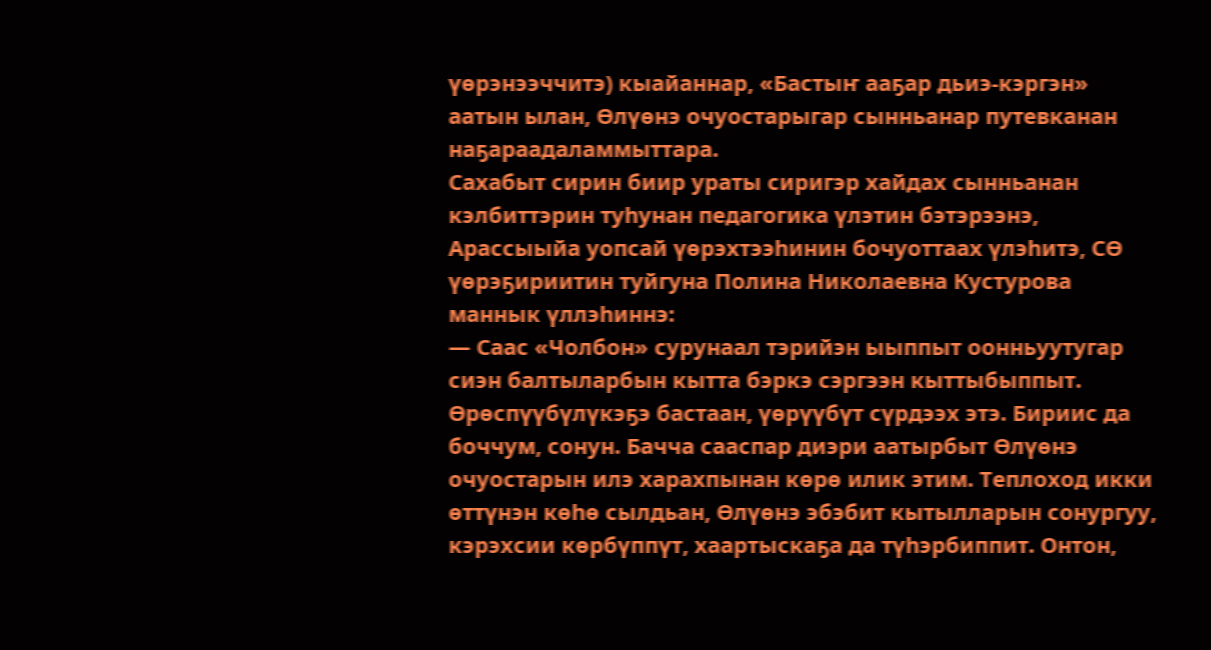үөрэнээччитэ) кыайаннар, «Бастыҥ ааҕар дьиэ-кэргэн» аатын ылан, Өлүөнэ очуостарыгар сынньанар путевканан наҕараадаламмыттара.
Сахабыт сирин биир ураты сиригэр хайдах сынньанан кэлбиттэрин туһунан педагогика үлэтин бэтэрээнэ, Арассыыйа уопсай үөрэхтээһинин бочуоттаах үлэһитэ, СӨ үөрэҕириитин туйгуна Полина Николаевна Кустурова маннык үллэһиннэ:
— Саас «Чолбон» сурунаал тэрийэн ыыппыт оонньуутугар сиэн балтыларбын кытта бэркэ сэргээн кыттыбыппыт. Өрөспүүбүлүкэҕэ бастаан, үөрүүбүт сүрдээх этэ. Бириис да боччум, сонун. Бачча сааспар диэри аатырбыт Өлүөнэ очуостарын илэ харахпынан көрө илик этим. Теплоход икки өттүнэн көһө сылдьан, Өлүөнэ эбэбит кытылларын сонургуу, кэрэхсии көрбүппүт, хаартыскаҕа да түһэрбиппит. Онтон,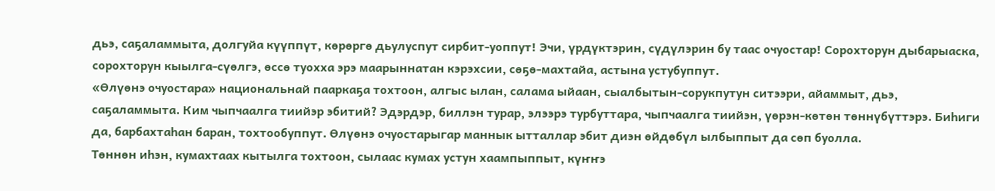дьэ, саҕаламмыта, долгуйа күүппүт, көрөргө дьулуспут сирбит-уоппут! Эчи, үрдүктэрин, сүдүлэрин бу таас очуостар! Сорохторун дыбарыаска, сорохторун кыылга-сүөлгэ, өссө туохха эрэ маарыннатан кэрэхсии, сөҕө-махтайа, астына устубуппут.
«Өлүөнэ очуостара» национальнай пааркаҕа тохтоон, алгыс ылан, салама ыйаан, сыалбытын-сорукпутун ситээри, айаммыт, дьэ, саҕаламмыта. Ким чыпчаалга тиийэр эбитий? Эдэрдэр, биллэн турар, элээрэ турбуттара, чыпчаалга тиийэн, үөрэн-көтөн төннүбүттэрэ. Биһиги да, барбахтаһан баран, тохтообуппут. Өлүөнэ очуостарыгар маннык ытталлар эбит диэн өйдөбүл ылбыппыт да сөп буолла.
Төннөн иһэн, кумахтаах кытылга тохтоон, сылаас кумах устун хаампыппыт, күҥҥэ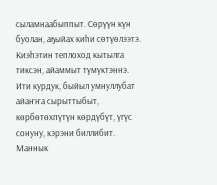сыламнаабыппыт. Сөрүүн күн буолан, аҕыйах киһи сөтүөлээтэ. Киэһэтин теплоход кытылга тиксэн, айаммыт түмүктэннэ.
Ити курдук, быйыл умнуллубат айаҥҥа сырыттыбыт, көрбөтөхпүтүн көрдүбүт, үгүс сонуну, кэрэни биллибит.
Маннык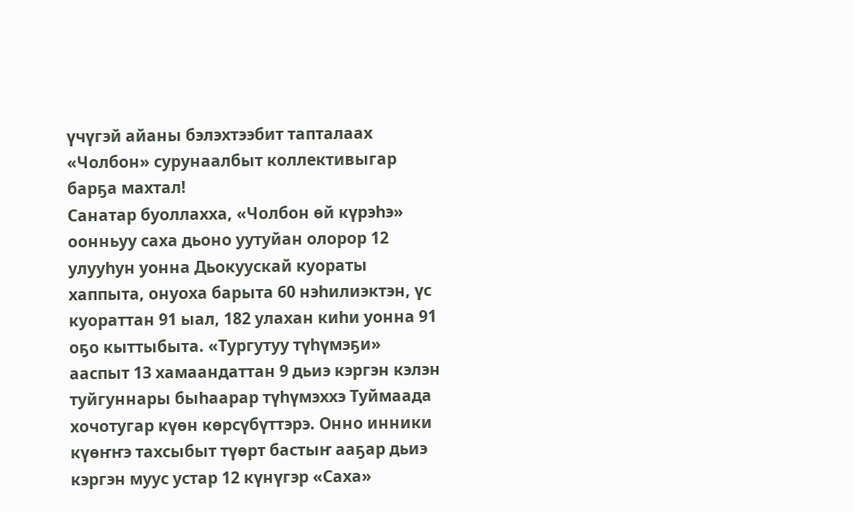үчүгэй айаны бэлэхтээбит тапталаах «Чолбон» сурунаалбыт коллективыгар барҕа махтал!
Санатар буоллахха, «Чолбон өй күрэһэ» оонньуу саха дьоно уутуйан олорор 12 улууһун уонна Дьокуускай куораты хаппыта, онуоха барыта 60 нэһилиэктэн, үс куораттан 91 ыал, 182 улахан киһи уонна 91 оҕо кыттыбыта. «Тургутуу түһүмэҕи» ааспыт 13 хамаандаттан 9 дьиэ кэргэн кэлэн туйгуннары быһаарар түһүмэххэ Туймаада хочотугар күөн көрсүбүттэрэ. Онно инники күөҥҥэ тахсыбыт түөрт бастыҥ ааҕар дьиэ кэргэн муус устар 12 күнүгэр «Саха»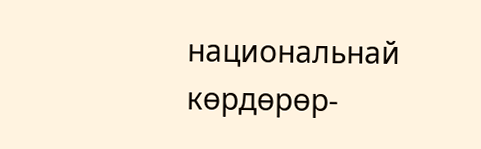национальнай көрдөрөр-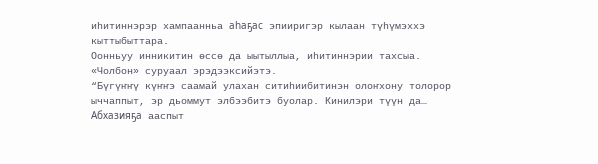иһитиннэрэр хампаанньа аһаҕас эпииригэр кылаан түһүмэххэ кыттыбыттара.
Оонньуу инникитин өссө да ыытыллыа, иһитиннэрии тахсыа.
«Чолбон» суруаал эрэдээксийэтэ.
“Бүгүҥҥү күҥҥэ саамай улахан ситиһиибитинэн олоҥхону толорор ыччаппыт, эр дьоммут элбээбитэ буолар. Кинилэри түүн да…
Абхазияҕа ааспыт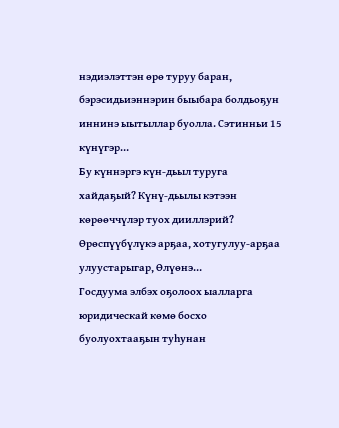нэдиэлэттэн өрө туруу баран, бэрэсидьиэннэрин быыбара болдьоҕун иннинэ ыытыллар буолла. Сэтинньи 15 күнүгэр…
Бу күннэргэ күн-дьыл туруга хайдаҕый? Күнү-дьылы кэтээн көрөөччүлэр туох дииллэрий? Өрөспүүбүлүкэ арҕаа, хотугулуу-арҕаа улуустарыгар, Өлүөнэ…
Госдуума элбэх оҕолоох ыалларга юридическай көмө босхо буолуохтааҕын туһунан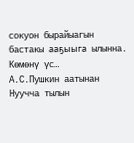сокуон бырайыагын бастакы ааҕыыга ылынна. Көмөнү үс…
А.С.Пушкин аатынан Нуучча тылын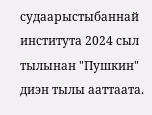судаарыстыбаннай института 2024 сыл тылынан "Пушкин" диэн тылы ааттаата.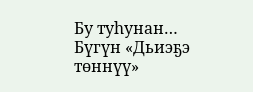Бу туһунан…
Бүгүн «Дьиэҕэ төннүү»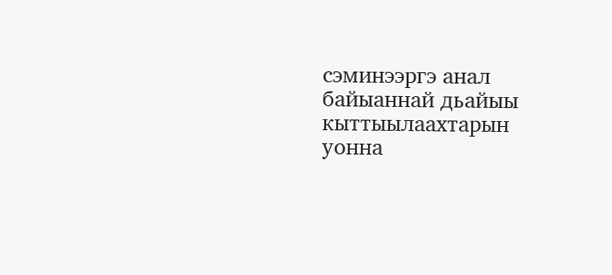сэминээргэ анал байыаннай дьайыы кыттыылаахтарын уонна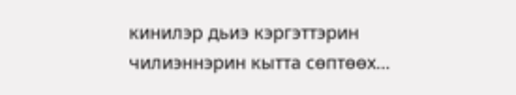кинилэр дьиэ кэргэттэрин чилиэннэрин кытта сөптөөх…